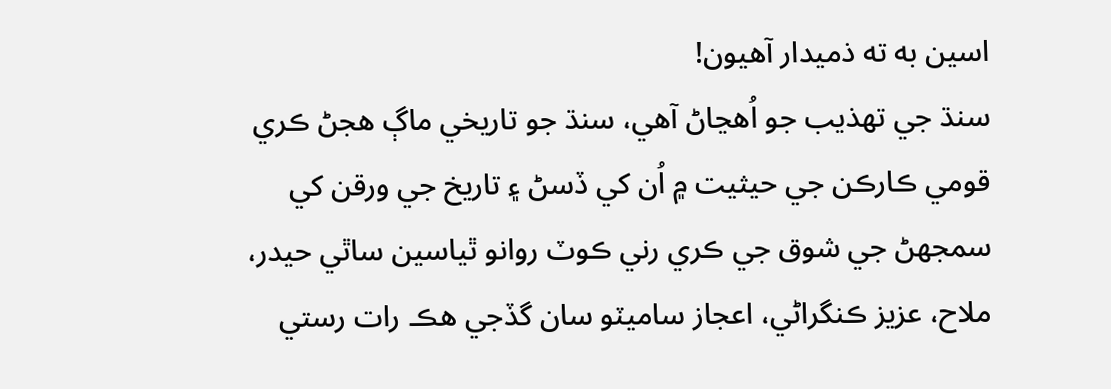اسين به ته ذميدار آهيون!
سنڌ جي تهذيب جو اُهڃاڻ آهي، سنڌ جو تاريخي ماڳ هجڻ ڪري قومي ڪارڪن جي حيثيت ۾ اُن کي ڏسڻ ۽ تاريخ جي ورقن کي سمجهڻ جي شوق جي ڪري رني ڪوٽ روانو ٿياسين ساٿي حيدر، ملاح، عزيز ڪنگراڻي، اعجاز ساميٽو سان گڏجي هڪ رات رستي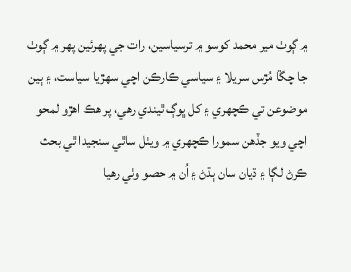۾ ڳوٺ مير محمد کوسو ۾ ترسياسين، رات جي پهرئين پهر ۾ ڳوٺ جا چڱا مُڙس سريلا ۽ سياسي ڪارڪن اچي سهڙيا سياست، ۽ ٻين موضوعن تي ڪچهري ۽ کل ڀوڳ ٿيندي رهي، پر هڪ اهڙو لمحو اچي ويو جڏهن سمورا ڪچهري ۾ ويٺل ساٿي سنجيدا ٿي بحث ڪرڻ لڳا ۽ ڌيان سان ٻڌڻ ۽ اُن ۾ حصو وٺي رهيا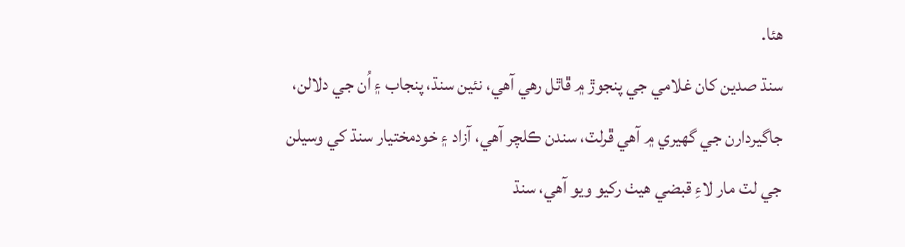هئا.
سنڌ صدين کان غلامي جي پنجوڙ ۾ ڦاٿل رهي آهي، نئين سنڌ، پنجاب ۽ اُن جي دلالن، جاگيردارن جي گهيري ۾ آهي ڦرلٽ، سندن ڪلچر آهي، آزاد ۽ خودمختيار سنڌ کي وسيلن جي لٽ مار لاءِ قبضي هيٺ رکيو ويو آهي، سنڌ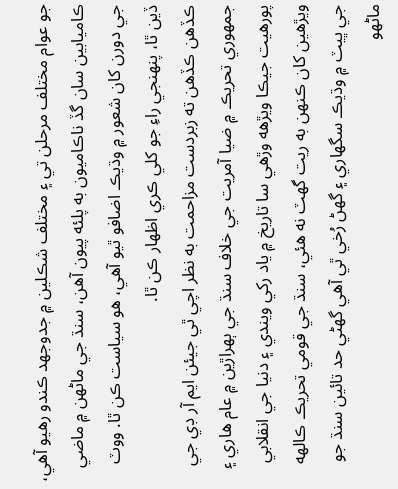جو عوام مختلف مرحلن تي ۽ مختلف شڪلين ۾ جدوجهد ڪندو رهيو آهي، ڪاميابين سان گڏ ناڪاميون به پلئه پيون آهن، سنڌ جي ماڻهن ۾ ماضي جي دورن کان شعور ۾ وڌيڪ اضافو ٿيو آهي، هو سياست ڪن ٿا. ووٽ ڏين ٿا، پنهنجي راءِ جو کلي ڪري اظهار ڪن ٿا.
ڪڏهن ڪڏهن ته زبردست مزاحمت به نظر اچي ٿي جيئن ايم آر ڊي جي جمهوري تحريڪ ۾ ضيا آمريت جي خلاف سنڌ جي ٻهراڙين ۾ عام هاري ۽ پورهيت جيڪا ويڙهه وڙهي سا تاريخ ۾ ياد رکي ويندي ۽ دنيا جي انقلابي ويڙهين کان ڪنهن به ريت گهٽ نه هئي، سنڌ جي قومي تحريڪ ڪالهه جي ڀيٽ ۾ وڌيڪ سگهاري ۽ گهڻ رُخي ٿي آهي گهڻي حد تائين سنڌ جو ماڻهو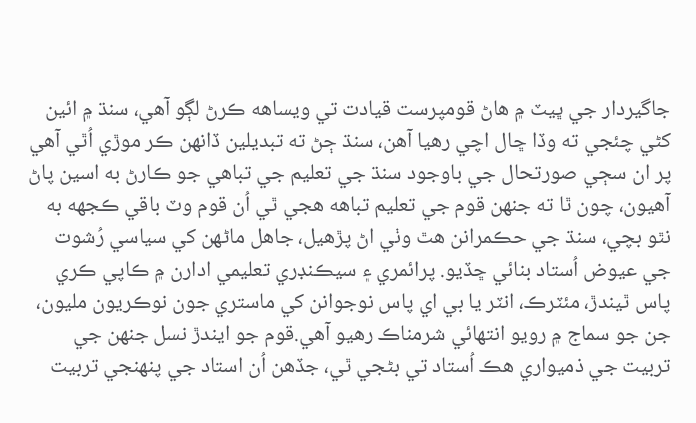جاگيردار جي ڀيٽ ۾ هاڻ قومپرست قيادت تي ويساهه ڪرڻ لڳو آهي، سنڌ ۾ ائين کڻي چئجي ته وڏا ڇال اچي رهيا آهن، سنڌ ڄڻ ته تبديلين ڏانهن ڪر موڙي اُٿي آهي پر ان سڄي صورتحال جي باوجود سنڌ جي تعليم جي تباهي جو ڪارڻ به اسين پاڻ آهيون، چون ٿا ته جنهن قوم جي تعليم تباهه هجي ٿي اُن قوم وٽ باقي ڪجهه به نٿو بچي، سنڌ جي حڪمرانن هٿ وٺي اڻ پڙهيل، جاهل ماڻهن کي سياسي رُشوت جي عيوض اُستاد بنائي ڇڏيو. پرائمري ۽ سيڪنڊري تعليمي ادارن ۾ ڪاپي ڪري پاس ٿيندڙ، مئٽرڪ، انٽر يا بي اي پاس نوجوانن کي ماستري جون نوڪريون مليون، جن جو سماج ۾ رويو انتهائي شرمناڪ رهيو آهي.قوم جو ايندڙ نسل جنهن جي تربيت جي ذميواري هڪ اُستاد تي بڻجي ٿي، جڏهن اُن استاد جي پنهنجي تربيت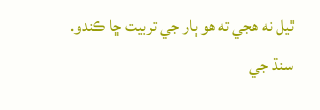ٿيل نه هجي ته هو ٻار جي تربيت ڇا ڪندو. سنڌ جي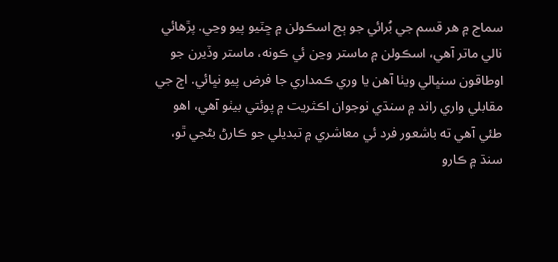سماج ۾ هر قسم جي بُرائي جو ٻج اسڪولن ۾ ڇٽيو پيو وڃي. پڙهائي نالي ماتر آهي، اسڪولن ۾ ماستر وڃن ئي ڪونه، ماستر وڏيرن جو اوطاقون سنڀالي ويٺا آهن يا وري ڪمداري جا فرض پيو نڀائي. اڄ جي مقابلي واري راند ۾ سنڌي نوجوان اڪثريت ۾ پوئتي بيٺو آهي، اهو طئي آهي ته باشعور فرد ئي معاشري ۾ تبديلي جو ڪارڻ بڻجي ٿو، سنڌ ۾ ڪارو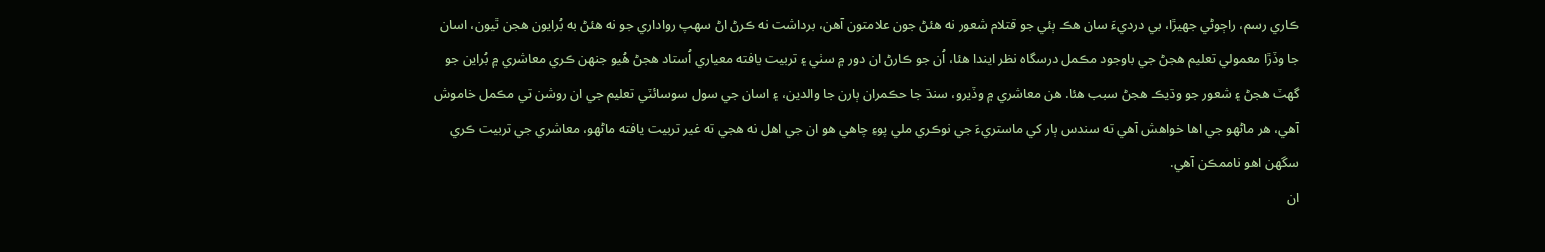ڪاري رسم، راڄوڻي جهيڙا، بي درديءَ سان هڪ ٻئي جو قتلام شعور نه هئڻ جون علامتون آهن، برداشت نه ڪرڻ اڻ سهپ رواداري جو نه هئڻ به بُرايون هجن ٿيون، اسان جا وڏڙا معمولي تعليم هجڻ جي باوجود مڪمل درسگاه نظر ايندا هئا، اُن جو ڪارڻ ان دور ۾ سٺي ۽ تربيت يافته معياري اُستاد هجڻ هُيو جنهن ڪري معاشري ۾ بُراين جو گهٽ هجڻ ۽ شعور جو وڌيڪ هجڻ سبب هئا. هن معاشري ۾ وڏيرو، سنڌ جا حڪمران ٻارن جا والدين، ۽ اسان جي سول سوسائٽي تعليم جي ان روشن تي مڪمل خاموش آهي، هر ماڻهو جي اها خواهش آهي ته سندس ٻار کي ماستريءَ جي نوڪري ملي پوءِ چاهي هو ان جي اهل نه هجي ته غير تربيت يافته ماڻهو، معاشري جي تربيت ڪري سگهن اهو ناممڪن آهي.
ان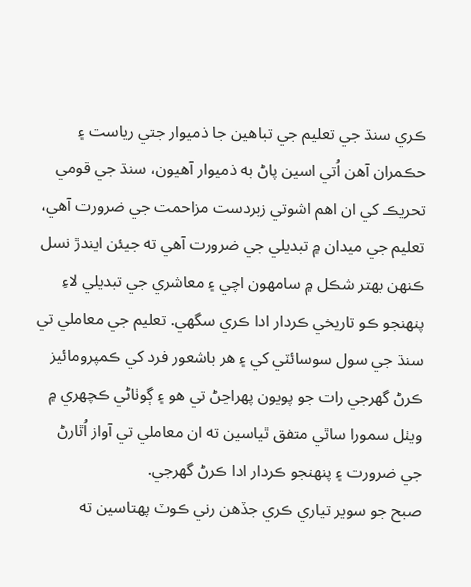ڪري سنڌ جي تعليم جي تباهين جا ذميوار جتي رياست ۽ حڪمران آهن اُتي اسين پاڻ به ذميوار آهيون، سنڌ جي قومي تحريڪ کي ان اهم اشوتي زبردست مزاحمت جي ضرورت آهي، تعليم جي ميدان ۾ تبديلي جي ضرورت آهي ته جيئن ايندڙ نسل ڪنهن بهتر شڪل ۾ سامهون اچي ۽ معاشري جي تبديلي لاءِ پنهنجو ڪو تاريخي ڪردار ادا ڪري سگهي. تعليم جي معاملي تي سنڌ جي سول سوسائٽي کي ۽ هر باشعور فرد کي ڪمپرومائيز ڪرڻ گهرجي رات جو پويون پهراڃڻ تي هو ۽ ڳوٺاڻي ڪچهري ۾ ويٺل سمورا ساٿي متفق ٿياسين ته ان معاملي تي آواز اُٿارڻ جي ضرورت ۽ پنهنجو ڪردار ادا ڪرڻ گهرجي.
صبح جو سوير تياري ڪري جڏهن رني ڪوٽ پهتاسين ته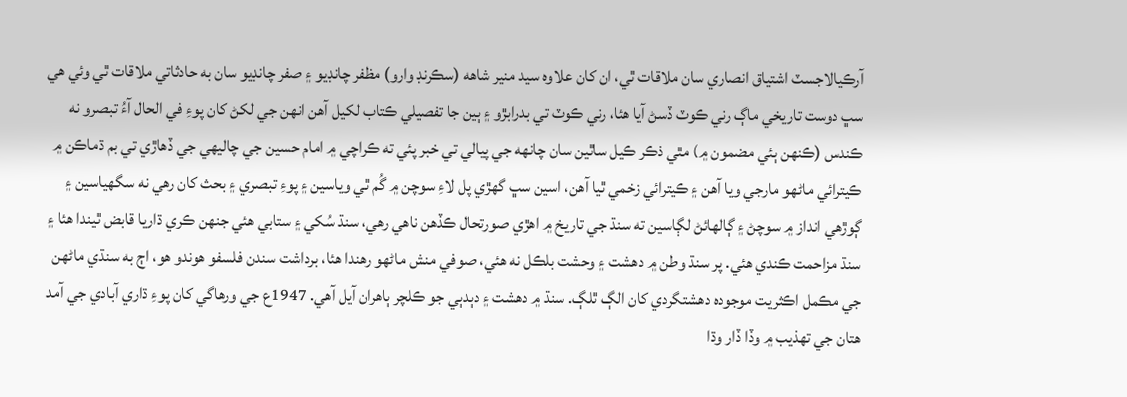آرڪيالاجسٽ اشتياق انصاري سان ملاقات ٿي، ان کان علاوه سيد منير شاهه (سڪرنڊ وارو) مظفر چانڊيو ۽ صفر چانڊيو سان به حادثاتي ملاقات ٿي وئي هي سڀ دوست تاريخي ماڳ رني ڪوٽ ڏسڻ آيا هئا، رني ڪوٽ تي بدرابڙو ۽ ٻين جا تفصيلي ڪتاب لکيل آهن انهن جي لکڻ کان پوءِ في الحال آءُ تبصرو نه ڪندس (ڪنهن ٻئي مضمون ۾) مٿي ذڪر ڪيل ساٿين سان چانهه جي پيالي تي خبر پئي ته ڪراچي ۾ امام حسين جي چاليهي جي ڏهاڙي تي بم ڌماڪن ۾ ڪيترائي ماڻهو مارجي ويا آهن ۽ ڪيترائي زخمي ٿيا آهن، اسين سڀ گهڙي پل لاءِ سوچن ۾ گُم ٿي وياسين ۽ پوءِ تبصري ۽ بحث کان رهي نه سگهياسين ۽ ڳوڙهي انداز ۾ سوچڻ ۽ ڳالهائڻ لڳاسين ته سنڌ جي تاريخ ۾ اهڙي صورتحال ڪڏهن ناهي رهي، سنڌ سُکي ۽ ستابي هئي جنهن ڪري ڌاريا قابض ٿيندا هئا ۽ سنڌ مزاحمت ڪندي هئي. پر سنڌ وطن ۾ دهشت ۽ وحشت بلڪل نه هئي، صوفي منش ماڻهو رهندا هئا، برداشت سندن فلسفو هوندو هو، اڄ به سنڌي ماڻهن جي مڪمل اڪثريت موجوده دهشتگردي کان الڳ ٿلڳ. سنڌ ۾ دهشت ۽ دٻدٻي جو ڪلچر ٻاهران آيل آهي. 1947ع جي ورهاگي کان پوءِ ڌاري آبادي جي آمد هتان جي تهذيب ۾ وڏا ڏار وڌا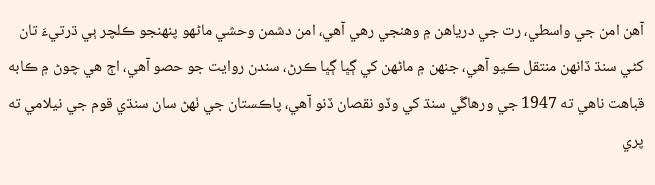آهن امن جي واسطي، رت جي درياهن ۾ وهنجي رهي آهي، امن دشمن وحشي ماڻهو پنهنجو ڪلچر ٻي ڌرتيءَ تان کڻي سنڌ ڏانهن منتقل ڪيو آهي، جنهن ۾ ماڻهن کي ڳڀا ڳڀا ڪرڻ، سندن روايت جو حصو آهي، اڄ هي چوڻ ۾ ڪابه قباهت ناهي ته 1947 جي ورهاڱي سنڌ کي وڏو نقصان ڏنو آهي، پاڪستان جي ٺهڻ سان سنڌي قوم جي نيلامي ته پري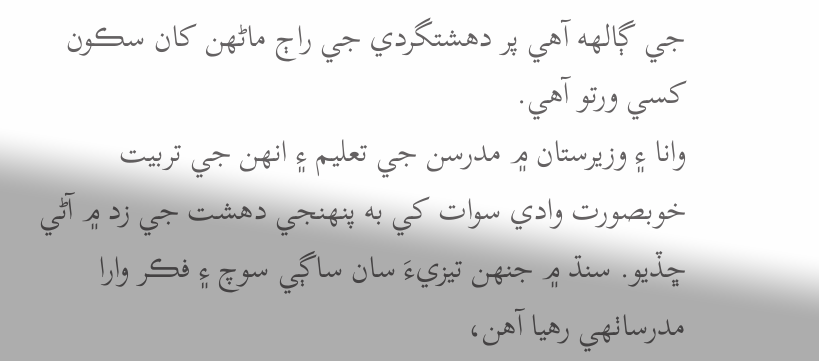جي ڳالهه آهي پر دهشتگردي جي راڄ ماڻهن کان سڪون کسي ورتو آهي.
وانا ۽ وزيرستان ۾ مدرسن جي تعليم ۽ انهن جي تربيت خوبصورت وادي سوات کي به پنهنجي دهشت جي زد ۾ آڻي ڇڏيو. سنڌ ۾ جنهن تيزيءَ سان ساڳي سوچ ۽ فڪر وارا مدرساٺهي رهيا آهن،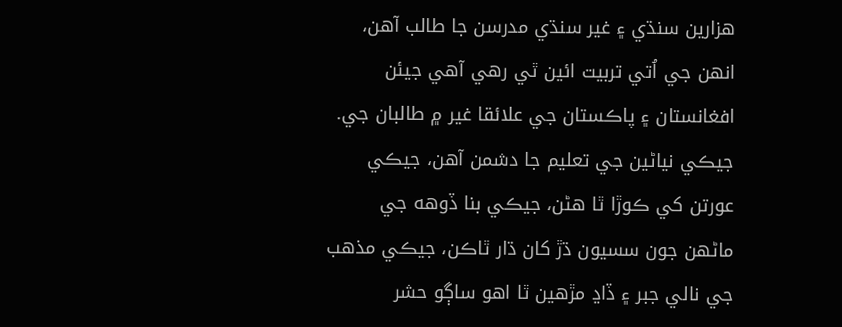هزارين سنڌي ۽ غير سنڌي مدرسن جا طالب آهن، انهن جي اُتي تربيت ائين ٿي رهي آهي جيئن افغانستان ۽ پاڪستان جي علائقا غير ۾ طالبان جي. جيڪي نياڻين جي تعليم جا دشمن آهن، جيڪي عورتن کي ڪوڙا ٿا هڻن، جيڪي بنا ڏوهه جي ماڻهن جون سسيون ڌڙ کان ڌار ٿاڪن، جيڪي مذهب جي نالي جبر ۽ ڏاڍ مڙهين ٿا اهو ساڳو حشر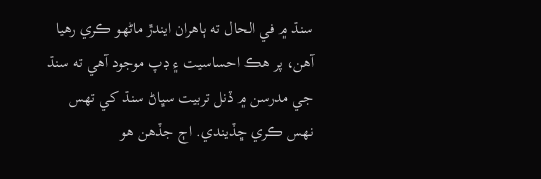سنڌ ۾ في الحال ته ٻاهران ايندڙ ماڻهو ڪري رهيا آهن، پر هڪ احساسيت ۽ ڊپ موجود آهي ته سنڌ جي مدرسن ۾ ڏنل تربيت سڀاڻ سنڌ کي تهس نهس ڪري ڇڏيندي. اڄ جڏهن هو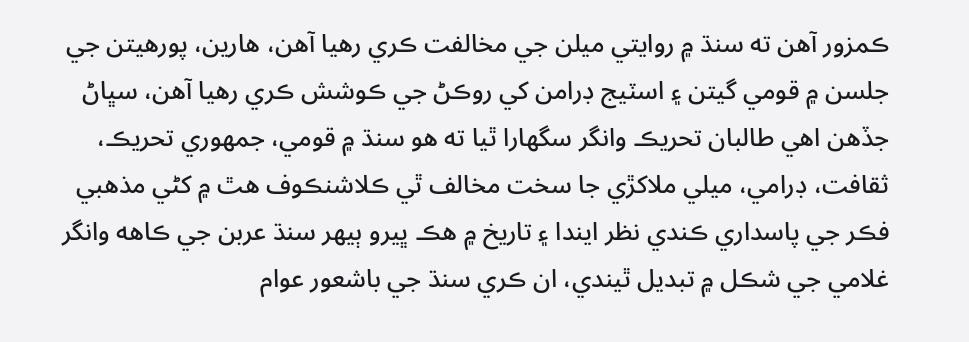ڪمزور آهن ته سنڌ ۾ روايتي ميلن جي مخالفت ڪري رهيا آهن، هارين، پورهيتن جي جلسن ۾ قومي گيتن ۽ اسٽيج ڊرامن کي روڪڻ جي ڪوشش ڪري رهيا آهن، سڀاڻ جڏهن اهي طالبان تحريڪ وانگر سگهارا ٿيا ته هو سنڌ ۾ قومي، جمهوري تحريڪ، ثقافت، ڊرامي، ميلي ملاکڙي جا سخت مخالف ٿي ڪلاشنڪوف هٿ ۾ کڻي مذهبي فڪر جي پاسداري ڪندي نظر ايندا ۽ تاريخ ۾ هڪ ڀيرو ٻيهر سنڌ عربن جي ڪاهه وانگر غلامي جي شڪل ۾ تبديل ٿيندي، ان ڪري سنڌ جي باشعور عوام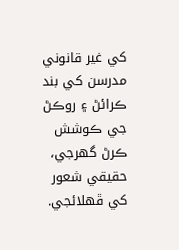کي غير قانوني مدرسن کي بند ڪرائڻ ۽ روڪڻ جي ڪوشش ڪرڻ گهرجي، حقيقي شعور کي ڦهلائجي.